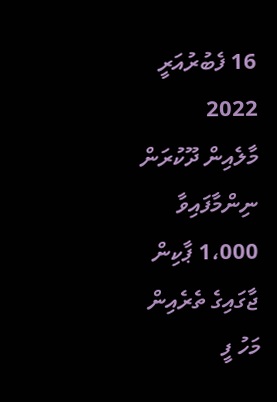16 ފެބުރުއަރީ 2022
މާލެއިން ދޫކުރަން ނިންމާފައިވާ 1،000 ޕާކިން ޖާގައިގެ ތެރެއިން މަހު ފީ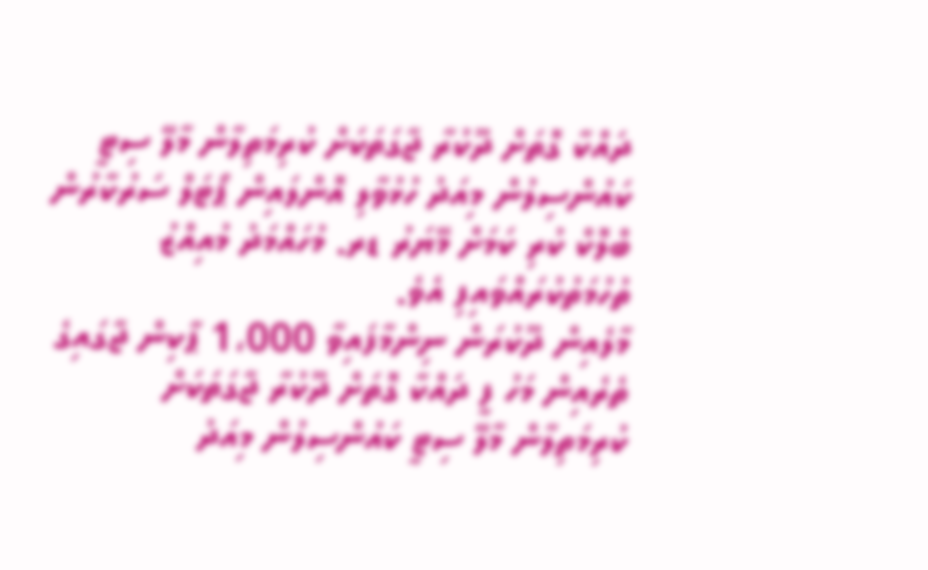ދައްކާ ގޮތަށް ދޫކުރާ ޖާގަތަކަށް ކުރިމަތިލާން މާލޭ ސިޓީ ކައުންސިލުން މިއަދު ހުޅުވާލި އޮންލައިން ޕޯޓަލް ސަރުކާރުން ބްލޮކް ކުރި ކަމަށް މޭޔަރު ޑރ. މުހައްމަދު މުއިއްޒު ތުހުމަތުކުރައްވައިފި އެވެ.
މާލެއިން ދޫކުރަން ނިންމާފައިވާ 1،000 ޕާކިން ޖާގައިގެ ތެރެއިން މަހު ފީ ދައްކާ ގޮތަށް ދޫކުރާ ޖާގަތަކަށް ކުރިމަތިލާން މާލޭ ސިޓީ ކައުންސިލުން މިއަދު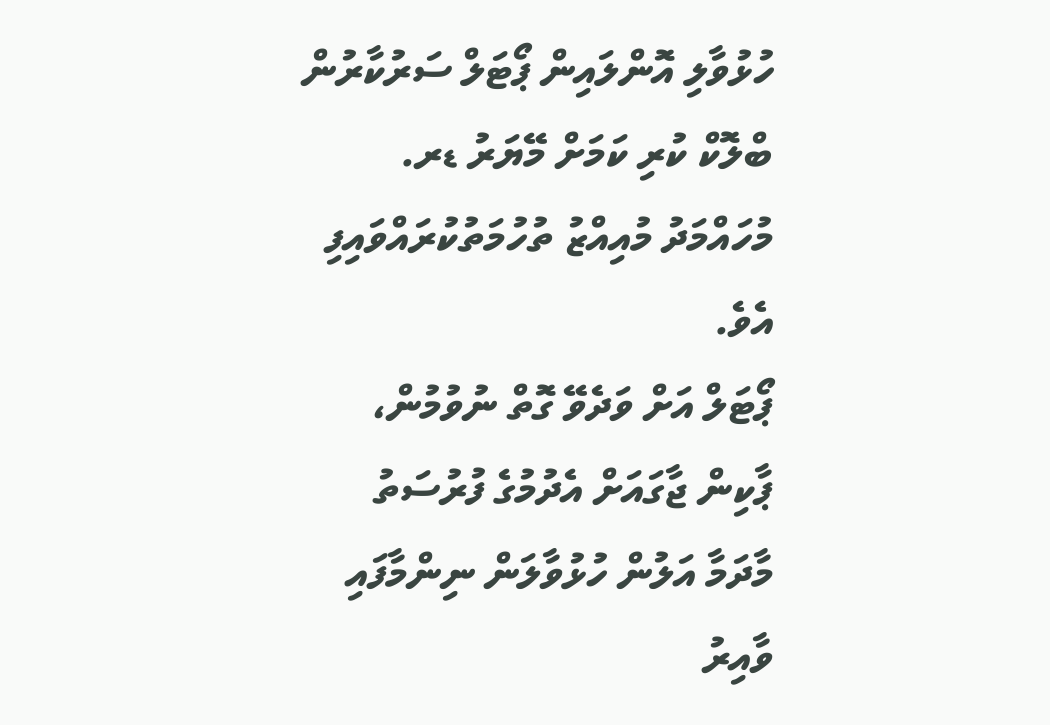ހުޅުވާލި އޮންލައިން ޕޯޓަލް ސަރުކާރުން ބްލޮކް ކުރި ކަމަށް މޭޔަރު ޑރ. މުހައްމަދު މުއިއްޒު ތުހުމަތުކުރައްވައިފި އެވެ.
ޕޯޓަލް އަށް ވަދެވޭ ގޮތް ނުވުމުން، ޕާކިން ޖާގައަށް އެދުމުގެ ފުރުސަތު މާދަމާ އަލުން ހުޅުވާލަން ނިންމާފައި ވާއިރު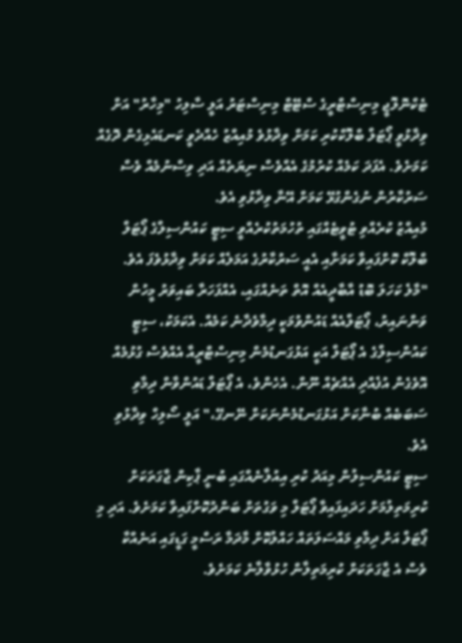ޓެކްނޮލޮޖީ މިނިސްޓްރީގެ ސްޓޭޓް މިނިސްޓަރު އަލީ ސާލިހު "މިހާރު" އަށް ވިދާޅުވީ ޕޯޓަލް ބްލޮކްކުރި ކަމަށް ވިދާޅުވެ މުއިއްޒު ހެއްދެވީ ކަނޑައެޅިގެން ދޮގެއް ކަމަށެވެ. އެފަދަ ކަމެއް ކުރުމުގެ އެއްވެސް ނިޔަތެއް އަދި ވިސްނުމެއް ވެސް ސަރުކާރުން ނުގެންގުޅޭ ކަމަށް އޭނާ ވިދާޅުވި އެވެ.
މުއިއްޒު ކުރެއްވި ޓުވީޓެއްގައި ތުހުމަތުކުރެއްވީ ސިޓީ ކައުންސިލްގެ ޕޯޓަލް ބްލޮކް ކޮށްފައިވާ ކަމަށާއި އެއީ ސަރުކާރުގެ އަމަލެއް ކަމަށް ވިދާޅުވެފަ އެވެ.
"މާލެ ކަހަލަ ބޮޑު އާބާދީއެއް އޮތް ތަނެއްގައި، އެއްފަހަރާ ބައިވަރު މީހުން ވަންނައިރު، ޕޯޓަލްއެއް ޑައުންވުމަކީ ދިމާވެދާނެ ކަމެއް. އެކަމަކު، ސިޓީ ކައުންސިލްގެ އެ ޕޯޓަލް އަކީ އަޅުގަނޑުމެން މިނިސްޓްރީއާ އެއްވެސް ގުޅުމެއް އޮވެގެން އުފެއްދި އެއްޗެއް ނޫން. އެހެންވެ، އެ ޕޯޓަލް ޑައުންވާން ދިމާވި ސަބަބެއް ބުނާކަށް އަޅުގަނޑުމެންނަކަށް ނޭނގޭ،" އަލީ ސޯލިހް ވިދާޅުވި އެވެ.
ސިޓީ ކައުންސިލުން މިއަދު ކުރި އިއުލާނެއްގައި ބުނީ ޕާކިން ޖާގަތަކަށް ކުރިމަތިލުމަށް ހަދައިފައިވާ ޕޯޓަލް މި ވަގުތަށް ބަންދުކޮށްފައިވާ ކަމަށެވެ. އަދި މި ޕޯޓަލް އަށް ދިމާވި މައްސަލަތައް ހައްލުކޮށް މާދަމާ ރަސްމީ ގަޑީގައި އަނެއްކާ ވެސް އެ ޖާގަތަކަށް ކުރިމަތިލާން ހުޅުވާލާނެ ކަމަށެވެ.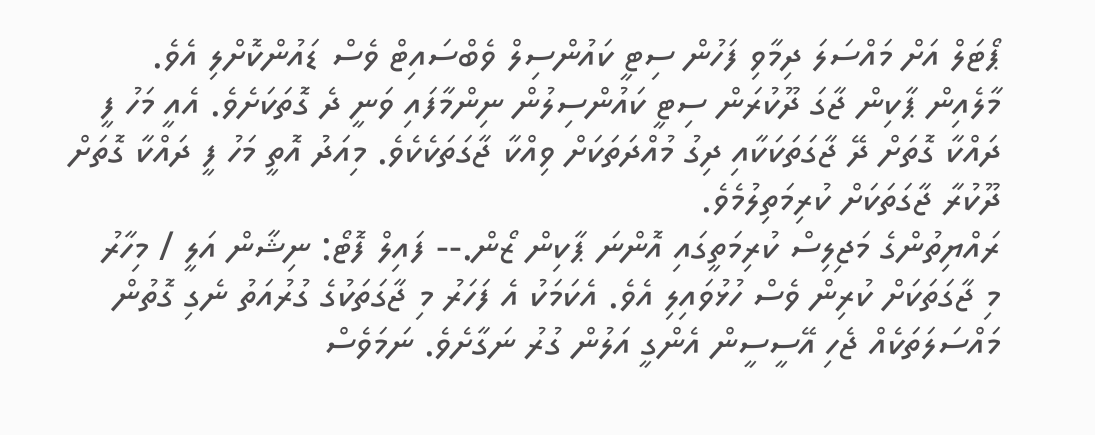ޕޯޓަލް އަށް މައްސަލަ ދިމާވި ފަހުން ސިޓީ ކައުންސިލް ވެބްސައިޓް ވެސް ޑައުންކޮށްލި އެވެ.
މާލެއިން ޕާކިން ޖާގަ ދޫކުރަން ސިޓީ ކައުންސިލުން ނިންމާފައި ވަނީ ދެ ގޮތަކަށެވެ. އެއީ މަހު ފީ ދައްކާ ގޮތަށް ދޭ ޖާގަތަކަކާއި ދިގު މުއްދަތަކަށް ވިއްކާ ޖާގަތަކެކެވެ. މިއަދު އޮތީ މަހު ފީ ދައްކާ ގޮތަށް ދޫކުރާ ޖާގަތަކަށް ކުރިމަތިލުމެވެ.
ރައްޔިތުންގެ މަޖިލިސް ކުރިމަތީގައި އޮންނަ ޕާކިން ޒޯން.-- ފައިލް ފޮޓޯ: ނިޝާން އަލީ / މިހާރު
މި ޖާގަތަކަށް ކުރިން ވެސް ހުޅުވައިލި އެވެ. އެކަމަކު އެ ފަހަރު މި ޖާގަތަކުގެ ގުރުއަތު ނެގި ގޮތުން މައްސަލަތަކެއް ޖެހި އޭސީސީން އެންގީ އަލުން ގުރު ނަގާށެވެ. ނަމަވެސް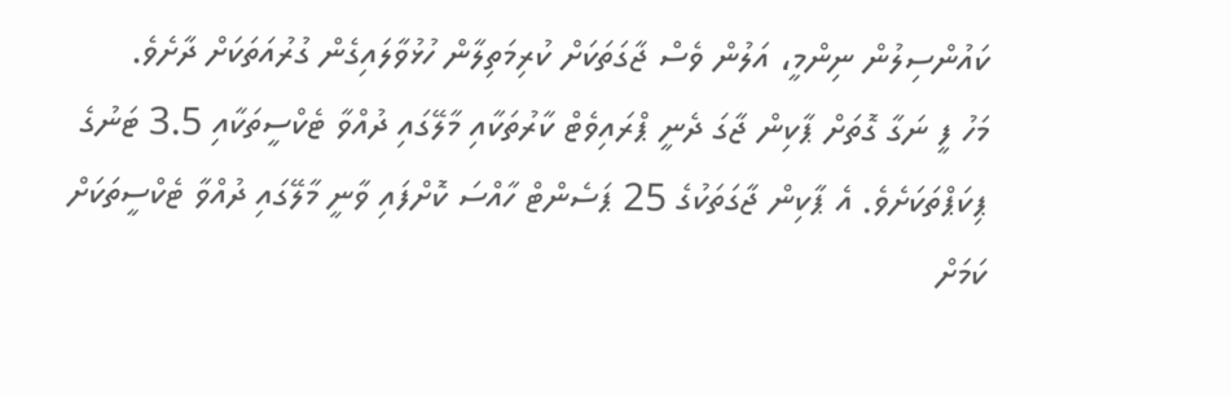ކައުންސިލުން ނިންމީ، އަލުން ވެސް ޖާގަތަކަށް ކުރިމަތިލާން ހުޅުވާލައިގެން ގުރުއަތަކަށް ދާށެވެ.
މަހު ފީ ނަގާ ގޮތަށް ޕާކިން ޖާގަ ދެނީ ޕްރައިވެޓް ކާރުތަކާއި މާލޭގައި ދުއްވާ ޓެކްސީތަކާއި 3.5 ޓަނުގެ ޕިކަޕްތަކަށެވެ. އެ ޕާކިން ޖާގަތަކުގެ 25 ޕަސެންޓް ހާއްސަ ކޮށްފައި ވާނީ މާލޭގައި ދުއްވާ ޓެކްސީތަކަށް ކަމަށް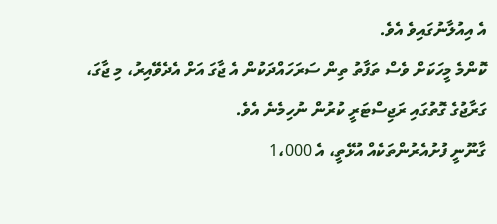އެ އިއުލާނުގައިވެ އެވެ.
ކޮންމެ މީހަކަށް ވެސް ތަފާތު ތިން ސަރަހައްދަކުން އެ ޖާގަ އަށް އެދެވޭއިރު، މި ޖާގަ، ގަރާޖުގެ ގޮތުގައި ރަޖިސްޓަރީ ކުރުން ނުހިމެނެ އެވެ.
ގާނޫނީ ފުށުއެރުންތަކެއް އުޅޭތީ، އެ 1،000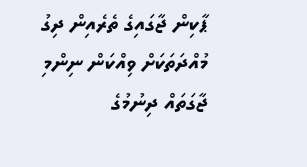ޕާކިން ޖާގައިގެ ތެރެއިން ދިގު މުއްދަތަކަށް ވިއްކަން ނިންމި ޖާގަތައް ދިނުމުގެ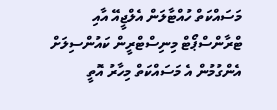މަސައްކަތް ހުއްޓާލަން އެލްޖީއޭ އާއި ޓްރާންސްޕޯޓް މިނިސްޓްރީން ކައުންސިލަށް އެންގުމުން އެ މަސައްކަތް މިހާރު އޮތީ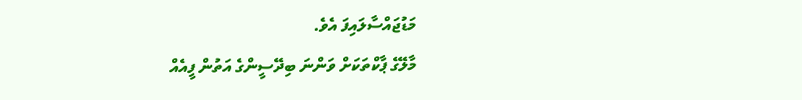މަޑުޖައްސާލައިފަ އެވެ.
މާލޭގެ ޕާކްތަކަށް ވަންނަ ބިދޭސީންގެ އަތުން ފީއެއް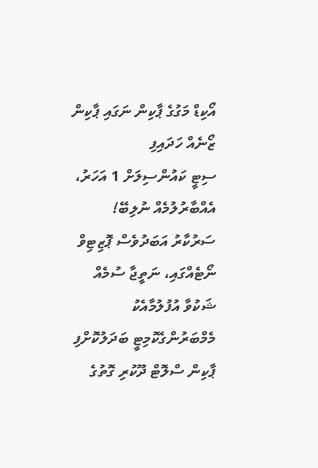އޯކިޑް މަގުގެ ޕާކިން ނަގައި ޕާކިން ޒޯނެއް ހަދައިފި
ސިޓީ ކައުންސިލަށް 1 އަހަރު، އެއްބާރުލުމެއް ނުލިބޭ!
ސަރުކާރު އަބަދުވެސް ޕޮޒިޓިވް ނޯޓެއްގައި، ނަތީޖާ ސުމެއް
ޝަކުވާ އުފުލުމާއެކު މެމްބަރުންގެކޮމިޓީ ބަދަލުކޮށްފި
ޕާކިން ސްލޮޓް ދޫކުރި ގޮތުގެ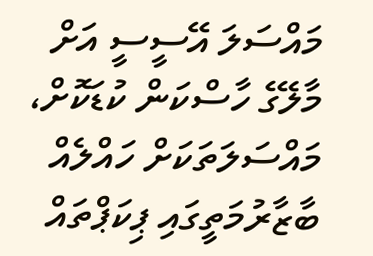މައްސަލަ އޭސީސީ އަށް
މާލޭގެ ހާސްކަން ކުޑަކޮށް، މައްސަލަތަކަށް ހައްލެއް
ބާޒާރުމަތީގައި ޕިކަޕްތައް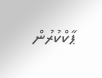ޕާކްކުރުން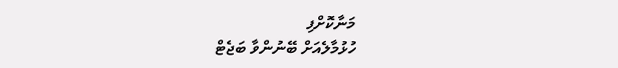މަނާކޮށްފި
ހުޅުމާލެއަށް ބޭނުންވާ ބަޖެޓް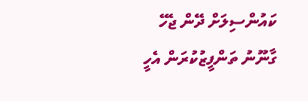ކައުންސިލަށް ދޭން ޖެހޭ
ގާނޫނު ތަންފީޒުކުރަން އެހީ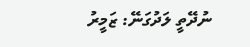ނުދޭތީ ލަދުގަނޭ: ޒަމީރު